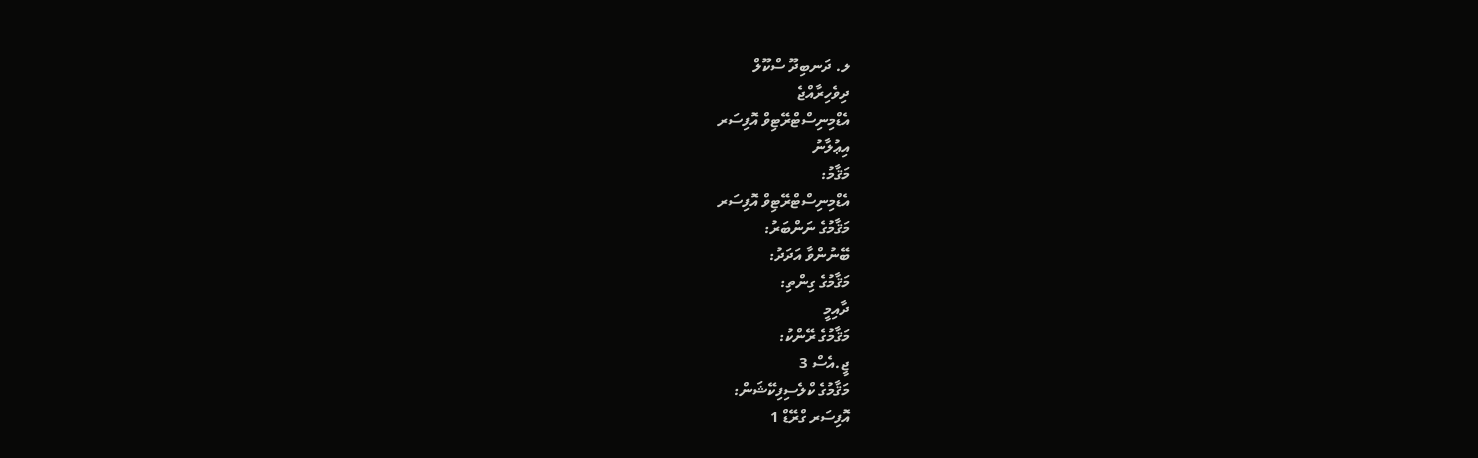ލ. ދަނބިދޫ ސްކޫލް
ދިވެހިރާއްޖެ
އެޑްމިނިސްޓްރޭޓިވް އޮފިސަރ
އިޢުލާނު
މަޤާމު:
އެޑްމިނިސްޓްރޭޓިވް އޮފިސަރ
މަޤާމުގެ ނަންބަރު:
ބޭނުންވާ އަދަދު:
މަޤާމުގެ ގިންތި:
ދާއިމީ
މަޤާމުގެ ރޭންކު:
ޖީ.އެސް 3
މަޤާމުގެ ކްލެސިފިކޭޝަން:
އޮފިސަރ ގްރޭޑް 1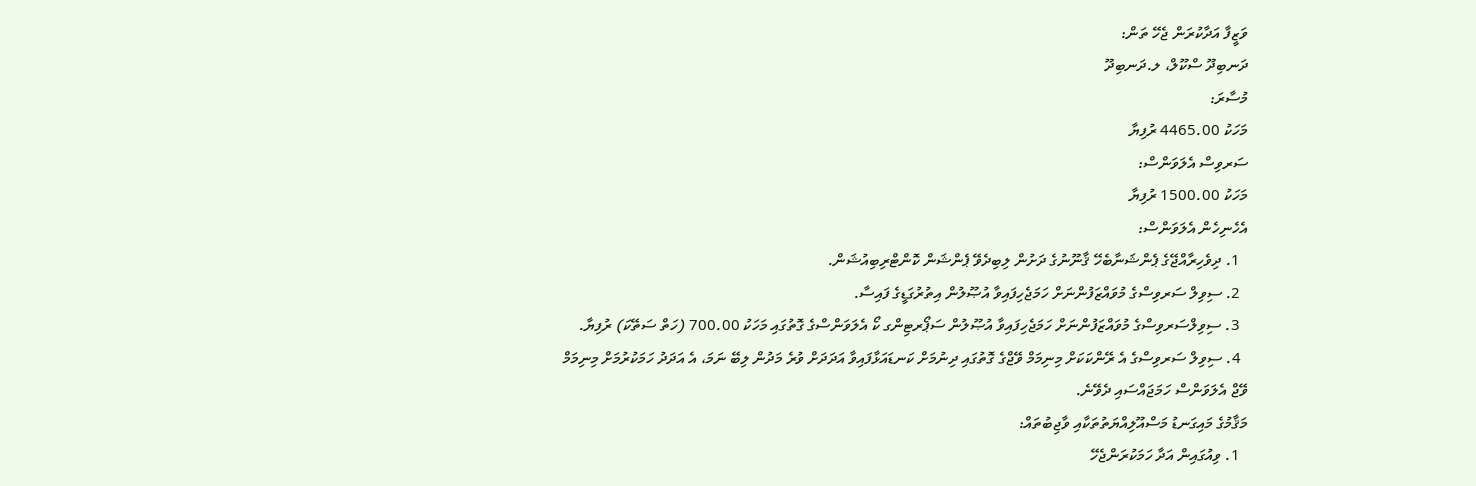ވަޒީފާ އަދާކުރަން ޖެހޭ ތަން:
ދަނބިދޫ ސްކޫލް، ލ.ދަނބިދޫ
މުސާރަ:
މަހަކު 4465.00 ރުފިޔާ
ސަރވިސް އެލަވަންސް:
މަހަކު 1500.00 ރުފިޔާ
އެހެނިހެން އެލަވަންސް:
  1. ދިވެހިރާއްޖޭގެ ޕެންޝަނާބެހޭ ޤާނޫނުގެ ދަށުން ލިބިދެވޭ ޕެންޝަން ކޮންޓްރިބިއުޝަން.
  2. ސިވިލް ސަރވިސްގެ މުވައްޒަފުންނަށް ހަމަޖެހިފައިވާ އުޞޫލުން އިތުރުގަޑީގެ ފައިސާ.
  3. ސިވިލްސަރވިސްގެ މުވައްޒަފުންނަށް ހަމަޖެހިފައިވާ އުޞޫލުން ސަޕޯރޓިންގ ކޯ އެލަވަންސްގެ ގޮތުގައި މަހަކު 700.00 (ހަތް ސަތޭކަ) ރުފިޔާ.
  4. ސިވިލް ސަރވިސްގެ އެ ރޭންކަކަށް މިނިމަމް ވޭޖްގެ ގޮތުގައި ދިނުމަށް ކަނޑައަޅާފައިވާ އަދަދަށް ވުރެ މަދުން ލިބޭ ނަމަ، އެ އަދަދު ހަމަކުރުމަށް މިނިމަމް ވޭޖް އެލަވަންސް ހަމަޖައްސައި ދެވޭނެ.
މަޤާމުގެ މައިގަނޑު މަސްއޫލިއްޔަތުތަކާއި ވާޖިބުތައް:
  1. ވިއުގައިން އަދާ ހަމަކުރަންޖެހޭ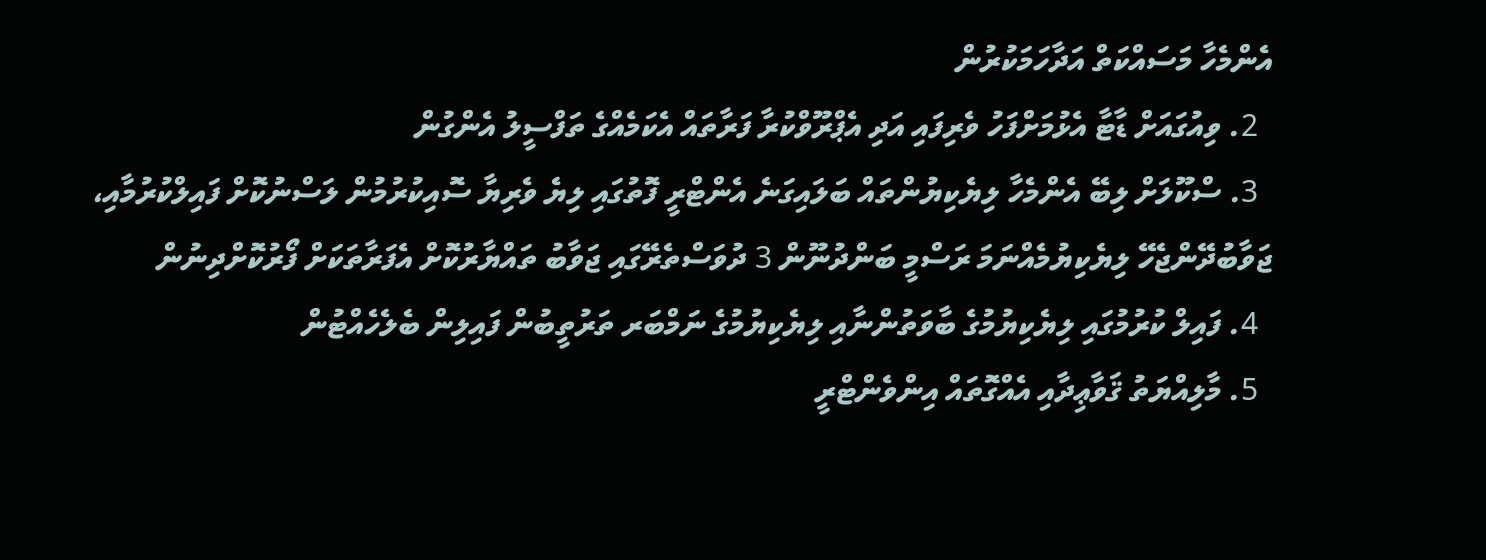އެންމެހާ މަސައްކަތް އަދާހަމަކުރުން
  2. ވިއުގައަށް ޑާޓާ އެޅުމަށްފަހު ވެރިފައި އަދި އެޕްރޫވްކުރާ ފަރާތައް އެކަމެއްގެ ތަފްސީލު އެންގުން
  3. ސްކޫލަށް ލިބޭ އެންމެހާ ލިޔެކިޔުންތައް ބަލައިގަނެ އެންޓްރީ ފޮތުގައި ލިޔެ ވެރިޔާ ސޮއިކުރުމުން ލަސްނުކޮށް ފައިލްކުރުމާއި، ޖަވާބުދޭންޖެހޭ ލިޔެކިޔުމެއްނަމަ ރަސްމީ ބަންދުނޫން 3 ދުވަސްތެރޭގައި ޖަވާބު ތައްޔާރުކޮށް އެފަރާތަކަށް ފޯރުކޮށްދިނުން
  4. ފައިލް ކުރުމުގައި ލިޔެކިޔުމުގެ ބާވަތުންނާއި ލިޔެކިޔުމުގެ ނަމްބަރ ތަރުތީބުން ފައިލިން ބެލެހެއްޓުން
  5. މާލިއްޔަތު ޤަވާޢިދާއި އެއްގޮތައް އިންވެންޓްރީ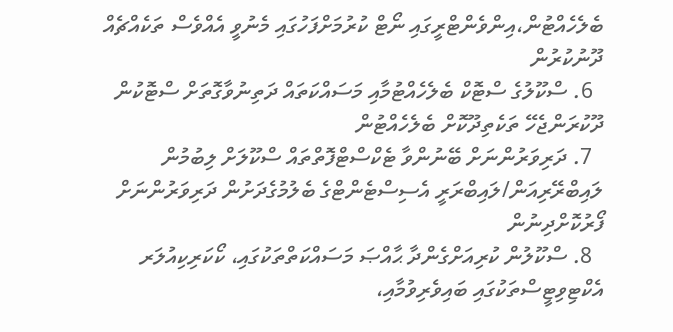ބެލެހެއްޓުން،އިންވެންޓްރީގައި ނޯޓް ކުރުމަށްފަހުގައި މެނުވީ އެއްވެސް ތަކެއްޗެއް ދޫނުކުރުން
  6. ސްކޫލުގެ ސްޓޮކް ބެލެހެއްޓުމާއި މަސައްކަތައް ދަތިނުވާގޮތަށް ސްޓޮކުން ދޫކުރަންޖެހޭ ތަކެތިދޫކޮށް ބެލެހެއްޓުން
  7. ދަރިވަރުންނަށް ބޭނުންވާ ޓެކްސްޓްފޮތްތައް ސްކޫލަށް ލިބުމުން ލައިބްރޭރިއަން/ލައިބްރަރީ އެސިސްޓެންޓްގެ ބެލުމުގެދަށުން ދަރިވަރުންނަށް ފޯރުކޮށްދިނުން
  8. ސްކޫލުން ކުރިއަށްގެންދާ ޙާއްޞަ މަސައްކަތްތަކުގައި، ކޯކަރިކިއުލަރ އެކްޓިވިޓީސްތަކުގައި ބައިވެރިވުމާއި،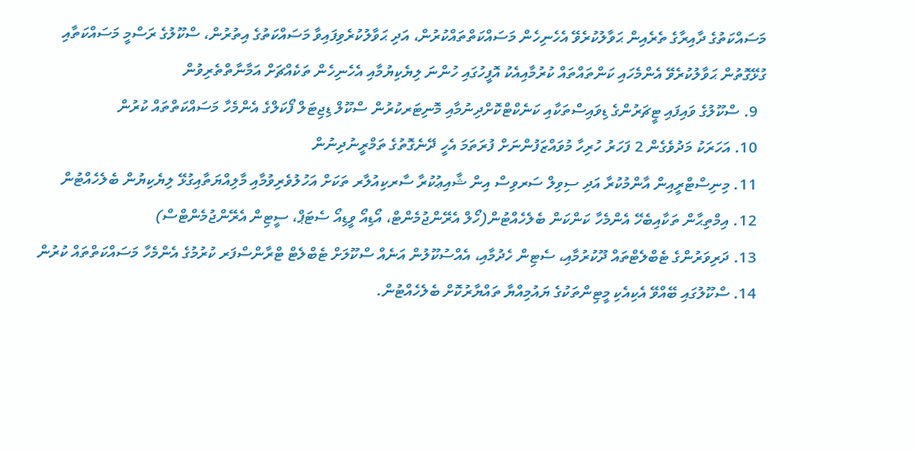މަސައްކަތުގެ ދާއިރާގެ ތެރެއިން ޙަވާލުކުރެވޭ އެހެނިހެން މަސައްކަތްތައްކުރުން، އަދި ޙަވާލުކުރެވިފައިވާ މަސައްކަތުގެ އިތުރުން، ސްކޫލުގެ ރަސްމީ މަސައްކަތާއި ގުޅޭގޮތުން ޙަވާލުކުރެވޭ އެންމެހައި ކަންތައްތައް ކުރުމާއިއެކު އޮފީހުގައި ހުންނަ ލިޔެކިޔުމާއި އެހެނިހެން ތަކެއްޗަށް އަމާނާތްތެރިވުން
  9. ސްކޫލުގެ ވައިފައި ޓީޗަރުންގެ ޑިވައިސްތަކާއި ކަނެކްޓްކޮށްދިނުމާއި މޮނިޓަރކުރުން ސްކޫލް ޑިޖިޓަލް ފޯކަލްގެ އެންމެހާ މަސައްކަތްތައް ކުރުން
  10. އަހަރަކު މަދުވެގެން 2 ފަހަރު ހުރިހާ މުވައްޒަފުންނަށް ފުރަތަމަ އެހީ ދޭނެގޮތުގެ ތަމްރީނުދިނުން
  11. މިނިސްޓްރީއިން އާންމުކުރާ އަދި ސިވިލް ސަރވިސް އިން ޝާއިޢުކުރާ ސާރކިއުލާރ ތަކަށް އަހުލުވެރިވުމާއި މާލިއްޔަތާއިގުޅޭ ލިޔެކިޔުން ބެލެހެއްޓުން
  12. އިމްތިޙާން ތަކާއިބެހޭ އެންމެހާ ކަންކަން ބެލެހެއްޓުން(ހޯލް އެރޭންޖުމެންޓް، އޯޑިއޯ ވީޑިއޯ ސެޓަޕް، ސީޓިން އެރޭންޖުމެންޓްސް)
  13. ދަރިވަރުންގެ ޓެބްލެޓްތައް ދޫކުރުމާއި، ސެޓިން ހެދުމާއި، އެއްސުކޫލުން އަނެއް ސްކޫލަށް ޓެބްލެޓް ޓްރާންސްފަރ ކުރުމުގެ އެންމެހާ މަސައްކަތްތައް ކުރުން
  14. ސްކޫލުގައި ބޭއްވޭ އެކިއެކި މީޓިންތަކުގެ ޔައުމިއްޔާ ތައްޔާރުކޮށް ބެލެހެއްޓުން.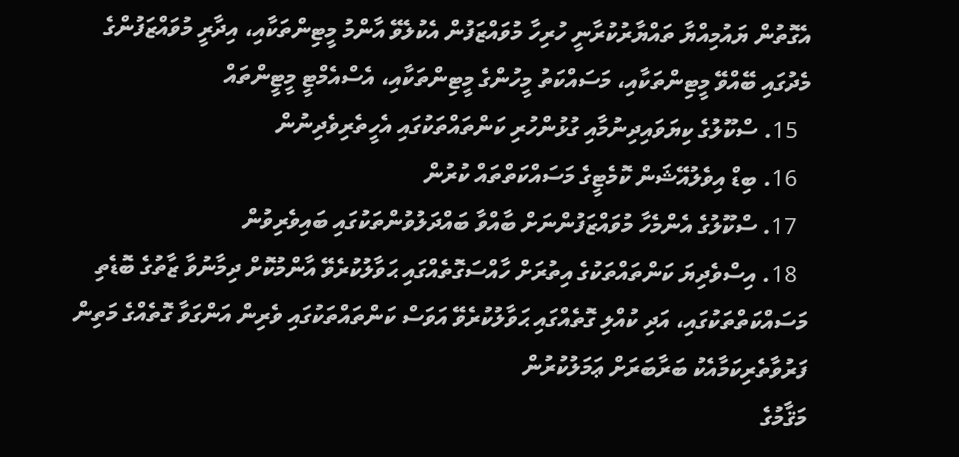އެގޮތުން ޔައުމިއްޔާ ތައްޔާރުކުރާނީ ހުރިހާ މުވައްޒަފުން އެކުލެވޭ އާންމު މީޓިންތަކާއި، އިދާރީ މުވައްޒަފުންގެ މެދުގައި ބޭއްވޭ މީޓިންތަކާއި، މަސައްކަތު މީހުންގެ މީޓިންތަކާއި، އެސްއެމްޓީ މީޓީންތައް
  15. ސްކޫލުގެ ކިޔަވައިދިނުމާއި ގުޅުންހުރި ކަންތައްތަކުގައި އެހީތެރިވެދިނުން
  16. ބިޑް އިވެލުއޭޝަން ކޮމެޓީގެ މަސައްކަތްތައް ކުރުން
  17. ސްކޫލުގެ އެންމެހާ މުވައްޒަފުންނަށް ބާއްވާ ބައްދަލުވުންތަކުގައި ބައިވެރިވުން
  18. އިސްވެދިޔަ ކަންތައްތަކުގެ އިތުރަށް ހާއްސަގޮތެއްގައި ޙަވާލުކުރެވޭ އާންމުކޮށް ދިމާނުވާ ޒާތުގެ ބޮޑެތި މަސައްކަތްތަކުގައި، އަދި ކުއްލި ގޮތެއްގައި ޙަވާލުކުރެވޭ އަވަސް ކަންތައްތަކުގައި ވެރިން އަންގަވާ ގޮތެއްގެ މަތިން ފަރުވާތެރިކަމާއެކު ބަރާބަރަށް ޢަމަލުކުރުން
މަޤާމުގެ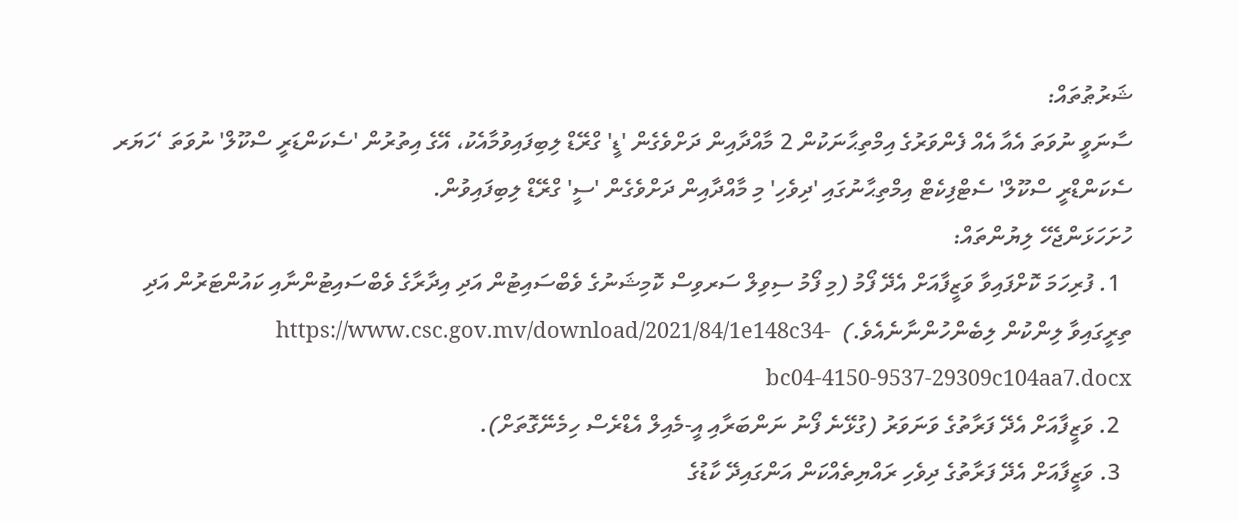ޝަރުޠުތައް:
ސާނަވީ ނުވަތަ އެއާ އެއް ފެންވަރުގެ އިމްތިޙާނަކުން 2 މާއްދާއިން ދަށްވެގެން 'ޑީ' ގްރޭޑް ލިބިފައިވުމާއެކު، އޭގެ އިތުރުން 'ސެކަންޑަރީ ސްކޫލް' ނުވަތަ ‘ހަޔަރ ސެކަންޑްރީ ސްކޫލް' ސެޓްފިކެޓް އިމްތިޙާނުގައި 'ދިވެހި' މި މާއްދާއިން ދަށްވެގެން 'ސީ' ގްރޭޑް ލިބިފައިވުން.
ހުށަހަޅަންޖެހޭ ލިޔުންތައް:
  1. ފުރިހަމަ ކޮށްފައިވާ ވަޒީފާއަށް އެދޭ ފޯމު (މި ފޯމު ސިވިލް ސަރވިސް ކޮމިޝަނުގެ ވެބްސައިޓުން އަދި އިދާރާގެ ވެބްސައިޓުންނާއި ކައުންޓަރުން އަދި ތިރީގައިވާ ލިންކުން ލިބެންހުންނާނެއެވެ.)  https://www.csc.gov.mv/download/2021/84/1e148c34-bc04-4150-9537-29309c104aa7.docx
  2. ވަޒީފާއަށް އެދޭ ފަރާތުގެ ވަނަވަރު (ގުޅޭނެ ފޯނު ނަންބަރާއި އީ-މެއިލް އެޑްރެސް ހިމެނޭގޮތަށް).
  3. ވަޒީފާއަށް އެދޭ ފަރާތުގެ ދިވެހި ރައްޔިތެއްކަން އަންގައިދޭ ކާޑުގެ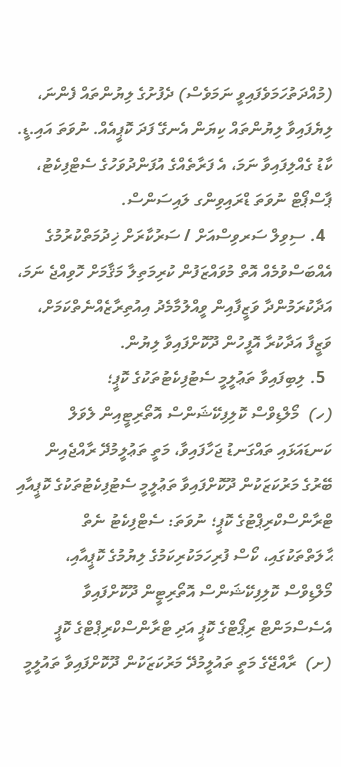(މުއްދަތުހަމަވެފައިވީ ނަމަވެސް) ދެފުށުގެ ލިޔުންތައް ފެންނަ، ލިޔެފައިވާ ލިޔުންތައް ކިޔަން އެނގޭ ފަދަ ކޮޕީއެއް. ނުވަތަ އައި.ޑީ. ކާޑު ގެއްލިފައިވާ ނަމަ، އެ ފަރާތެއްގެ އުފަންދުވަހުގެ ސެޓްފިކެޓު، ޕާސްޕޯޓް ނުވަތަ ޑްރައިވިންގ ލައިސަންސް.
  4. ސިވިލް ސަރވިސްއަށް / ސަރުކާރަށް ޚިދުމަތްކުރުމުގެ އެއްބަސްވުމެއް އޮތް މުވައްޒަފުން ކުރިމަތިލާ މަޤާމަށް ހޮވިއްޖެ ނަމަ، އަދާކުރަމުންދާ ވަޒީފާއިން ވީއްލުމާމެދު އިއުތިރާޒެއްނެތްކަމަށް، ވަޒީފާ އަދާކުރާ އޮފީހުން ދޫކޮށްފައިވާ ލިޔުން.
  5. ލިބިފައިވާ ތަޢުލީމީ ސެޓުފިކެޓުތަކުގެ ކޮޕީ؛
(ހ)  މޯލްޑިވްސް ކޮލިފިކޭޝަންސް އޮތޯރިޓީއިން ލެވަލް ކަނޑައަޅައި ތައްގަނޑު ޖަހާފައިވާ، މަތީ ތަޢުލީމުދޭ ރާއްޖެއިން ބޭރުގެ މަރުކަޒަކުން ދޫކޮށްފައިވާ ތަޢުލީމީ ސެޓުފިކެޓުތަކުގެ ކޮޕީއާއި ޓްރާންސްކްރިޕްޓުގެ ކޮޕީ؛ ނުވަތަ: ސެޓްފިކެޓު ނެތް ޙާލަތްތަކުގައި، ކޯސް ފުރިހަމަކުރިކަމުގެ ލިޔުމުގެ ކޮޕީއާއި، މޯލްޑިވްސް ކޮލިފިކޭޝަންސް އޮތޯރިޓީން ދޫކޮށްފައިވާ އެސެސްމަންޓް ރިޕޯޓްގެ ކޮޕީ އަދި ޓްރާންސްކްރިޕްޓްގެ ކޮޕީ
(ށ)  ރާއްޖޭގެ މަތީ ތައުލީމުދޭ މަރުކަޒަކުން ދޫކޮށްފައިވާ ތައުލީމީ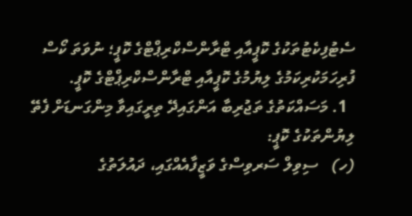ސެޓުފިކެޓުތަކުގެ ކޮޕީއާއި ޓްރާންސްކްރިޕްޓްގެ ކޮޕީ؛ ނުވަތަ ކޯސް ފުރިހަމަކުރިކަމުގެ ލިޔުމުގެ ކޮޕީއާއި ޓްރާންސްކްރިޕްޓްގެ ކޮޕީ.
  1. މަސައްކަތުގެ ތަޖުރިބާ އަންގައިދޭ ތިރީގައިވާ މިންގަނޑަށް ފެތޭ ލިޔުންތަކުގެ ކޮޕީ:
(ހ)   ސިވިލް ސަރވިސްގެ ވަޒީފާއެއްގައި، ދައުލަތުގެ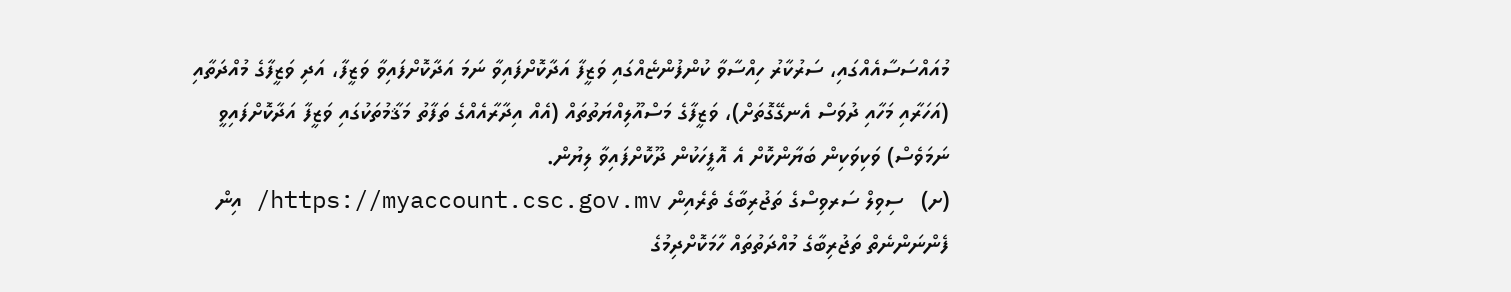މުއައްސަސާއެއްގައި، ސަރުކާރު ހިއްސާވާ ކުންފުންޏެއްގައި ވަޒީފާ އަދާކޮށްފައިވާ ނަމަ އަދާކޮށްފައިވާ ވަޒީފާ، އަދި ވަޒީފާގެ މުއްދަތާއި (އަހަރާއި މަހާއި ދުވަސް އެނގޭގޮތަށް)، ވަޒީފާގެ މަސްއޫލިއްޔަތުތައް (އެއް އިދާރާއެއްގެ ތަފާތު މަޤާމުތަކުގައި ވަޒީފާ އަދާކޮށްފައިވީ ނަމަވެސް) ވަކިވަކިން ބަޔާންކޮށް އެ އޮފީހަކުން ދޫކޮށްފައިވާ ލިޔުން.
(ށ)   ސިވިލް ސަރވިސްގެ ތަޖުރިބާގެ ތެރެއިން https://myaccount.csc.gov.mv/ އިން ފެންނަންނެތް ތަޖުރިބާގެ މުއްދަތުތައް ހާމަކޮށްދިމުގެ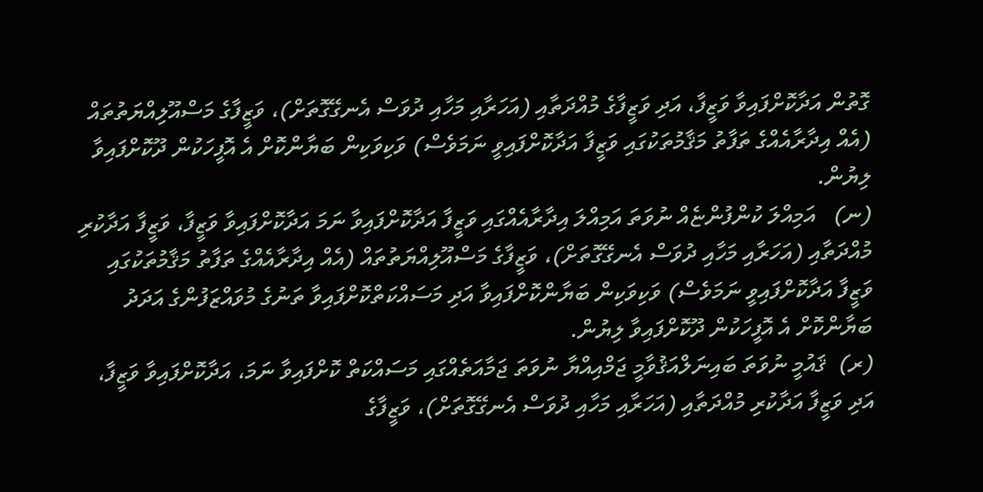ގޮތުން އަދާކޮށްފައިވާ ވަޒީފާ، އަދި ވަޒީފާގެ މުއްދަތާއި (އަހަރާއި މަހާއި ދުވަސް އެނގޭގޮތަށް)، ވަޒީފާގެ މަސްއޫލިއްޔަތުތައް (އެއް އިދާރާއެއްގެ ތަފާތު މަޤާމުތަކުގައި ވަޒީފާ އަދާކޮށްފައިވީ ނަމަވެސް) ވަކިވަކިން ބަޔާންކޮށް އެ އޮފީހަކުން ދޫކޮށްފައިވާ ލިޔުން.
(ނ)   އަމިއްލަ ކުންފުންޏެއް ނުވަތަ އަމިއްލަ އިދާރާއެއްގައި ވަޒީފާ އަދާކޮށްފައިވާ ނަމަ އަދާކޮށްފައިވާ ވަޒީފާ، ވަޒީފާ އަދާކުރި މުއްދަތާއި (އަހަރާއި މަހާއި ދުވަސް އެނގޭގޮތަށް)، ވަޒީފާގެ މަސްއޫލިއްޔަތުތައް (އެއް އިދާރާއެއްގެ ތަފާތު މަޤާމުތަކުގައި ވަޒީފާ އަދާކޮށްފައިވީ ނަމަވެސް) ވަކިވަކިން ބަޔާންކޮށްފައިވާ އަދި މަސައްކަތްކޮށްފައިވާ ތަނުގެ މުވައްޒަފުންގެ އަދަދު ބަޔާންކޮށް އެ އޮފީހަކުން ދޫކޮށްފައިވާ ލިޔުން.
(ރ)  ޤައުމީ ނުވަތަ ބައިނަލްއަޤުވާމީ ޖަމްއިއްޔާ ނުވަތަ ޖަމާއަތެއްގައި މަސައްކަތް ކޮށްފައިވާ ނަމަ، އަދާކޮށްފައިވާ ވަޒީފާ، އަދި ވަޒީފާ އަދާކުރި މުއްދަތާއި (އަހަރާއި މަހާއި ދުވަސް އެނގޭގޮތަށް)، ވަޒީފާގެ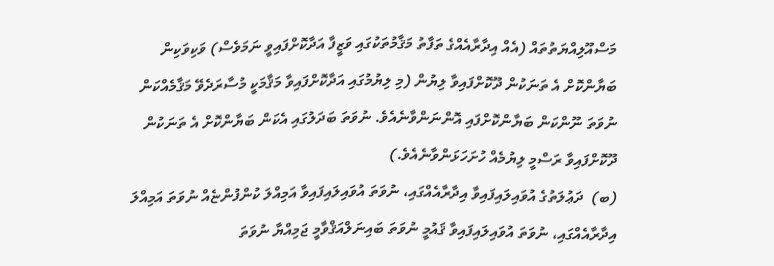މަސްއޫލިއްޔަތުތައް (އެއް އިދާރާއެއްގެ ތަފާތު މަޤާމުތަކުގައި ވަޒީފާ އަދާކޮށްފައިވީ ނަމަވެސް) ވަކިވަކިން ބަޔާންކޮށް އެ ތަނަކުން ދޫކޮށްފައިވާ ލިޔުން (މި ލިޔުމުގައި އަދާކޮށްފައިވާ މަޤާމަކީ މުސާރަދެވޭ މަޤާމެއްކަން ނުވަތަ ނޫންކަން ބަޔާންކޮށްފައި އޮންނަންވާނެއެވެ. ނުވަތަ ބަދަލުގައި އެކަން ބަޔާންކޮށް އެ ތަނަކުން ދޫކޮށްފައިވާ ރަސްމީ ލިޔުމެއް ހުށަހަޅަންވާނެއެވެ.)
(ބ)  ދަޢުލަތުގެ އުވައިލައިފައިވާ އިދާރާއެއްގައި، ނުވަތަ އުވައިލައިފައިވާ އަމިއްލަ ކުންފުންޏެއް ނުވަތަ އަމިއްލަ އިދާރާއެއްގައި، ނުވަތަ އުވައިލައިފައިވާ ޤައުމީ ނުވަތަ ބައިނަލްއަޤްވާމީ ޖަމިއްޔާ ނުވަތަ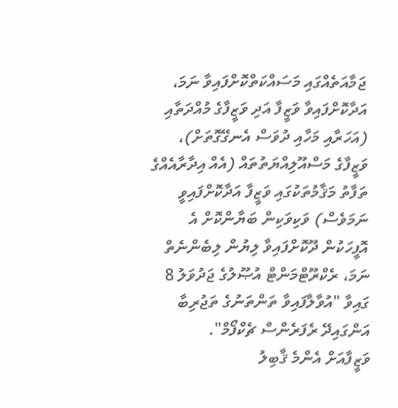ޖަމާއަތެއްގައި މަސައްކަތްކޮށްފައިވާ ނަމަ، އަދާކޮށްފައިވާ ވަޒީފާ އަދި ވަޒީފާގެ މުއްދަތާއި (އަހަރާއި މަހާއި ދުވަސް އެނގޭގޮތަށް)، ވަޒީފާގެ މަސްއޫލިއްޔަތުތައް (އެއް އިދާރާއެއްގެ ތަފާތު މަޤާމުތަކުގައި ވަޒީފާ އަދާކޮށްފައިވީ ނަމަވެސް) ވަކިވަކިން ބަޔާންކޮށް އެ އޮފީހަކުން ދޫކޮށްފައިވާ ލިޔުން ލިބެންނެތް ނަމަ، ރެކްރޫޓްމަންޓް އުޞޫލުގެ ޖަދުވަލު 8 ގައިވާ "އުވާލާފައިވާ ތަންތަނުގެ ތަޖުރިބާ އަންގައިދޭ ރެފަރެންސް ޗެކްފޯމް".
ވަޒީފާއަށް އެންމެ ޤާބިލު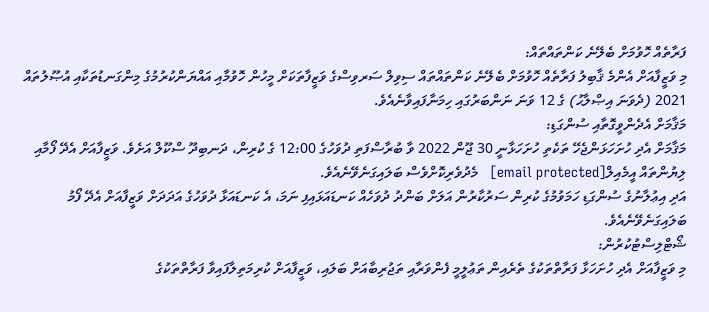ފަރާތެއް ހޮވުމަށް ބެލޭނެ ކަންތައްތައް:
މި ވަޒީފާއަށް އެންމެ ޤާބިލު ފަރާތެއް ހޮވުމަށް ބެލޭނެ ކަންތައްތައް ސިވިލް ސަރވިސްގެ ވަޒީފާތަކަށް މީހުން ހޮވުމާއި އައްޔަންކުރުމުގެ މިންގަނޑުތަކާއި އުޞޫލުތައް 2021 (ދެވަނަ އިޞްލާޙު) ގެ 12 ވަނަ ނަންބަރުގައި ހިމަނާފައިވާނެއެވެ.
މަޤާމަށް އެދެންވީގޮތާއި ސުންގަޑި:
މަޤާމަށް އެދި ހުށަހަޅަންޖެހޭ ތަކެތި ހުށަހަޅާނީ 30 ޖޫން 2022 ވާ ބުރާސްފަތި ދުވަހުގެ 12:00 ގެ ކުރިން، ދަނބިދޫ ސްކޫލް އަށެވެ. ވަޒީފާއަށް އެދޭ ފޯމާއި ލިޔުންތައް އީމެއިލް[email protected]   މެދުވެރިކޮށްވެސް ބަލައިގަނެވޭނެއެވެ.
އަދި އިޢުލާނުގެ ސުންގަޑި ހަމަވުމުގެ ކުރިން ސަރުކާރުން އަލަށް ބަންދު ދުވަހެއް ކަނޑައަޅައިފި ނަމަ، އެ ކަނޑައަޅާ ދުވަހުގެ އަދަދަށް ވަޒީފާއަށް އެދޭ ފޯމު ބަލައިގަނެވޭނެއެވެ.
ޝޯޓްލިސްޓުކުރުން:
މި ވަޒީފާއަށް އެދި ހުށަހަޅާ ފަރާތްތަކުގެ ތެރެއިން ތަޢުލީމީ ފެންވަރާއި ތަޖުރިބާއަށް ބަލައި، ވަޒީފާއަށް ކުރިމަތިލާފައިވާ ފަރާތްތަކުގެ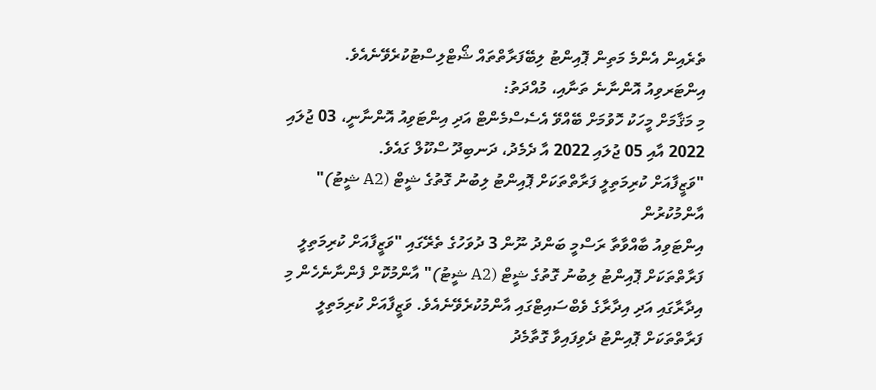ތެރެއިން އެންމެ މަތިން ޕޮއިންޓު ލިބޭފަރާތްތައް ޝޯޓްލިސްޓުކުރެވޭނެއެވެ.
އިންޓަރވިއު އޮންނާނެ ތަނާއި، މުއްދަތު:
މި މަޤާމަށް މީހަކު ހޮވުމަށް ބޭއްވޭ އެސެސްމެންޓް އަދި އިންޓަވިއު އޮންނާނީ، 03 ޖުލައި 2022 އާއި 05 ޖުލައި 2022 އާ ދެމެދު، ދަނބިދޫ ސްކޫލް ގައެވެ.
"ވަޒީފާއަށް ކުރިމަތިލީ ފަރާތްތަކަށް ޕޮއިންޓު ލިބުނު ގޮތުގެ ޝީޓް (A2 ޝީޓު)" އާންމުކުރުން
އިންޓަވިއު ބާއްވާތާ ރަސްމީ ބަންދު ނޫން 3 ދުވަހުގެ ތެރޭގައި "ވަޒީފާއަށް ކުރިމަތިލީ ފަރާތްތަކަށް ޕޮއިންޓު ލިބުނު ގޮތުގެ ޝީޓް (A2 ޝީޓު)" އާންމުކޮށް ފެންނާނެހެން މި އިދާރާގައި އަދި އިދާރާގެ ވެބްސައިޓްގައި އާންމުކުރެވޭނެއެވެ. ވަޒީފާއަށް ކުރިމަތިލީ ފަރާތްތަކަށް ޕޮއިންޓު ދެވިފައިވާ ގޮތާމެދު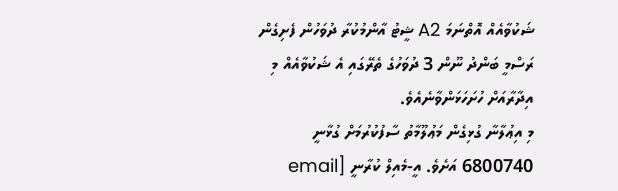ޝަކުވާއެއް އޮތްނަމަ A2 ޝީޓު އާންމުކުރާ ދުވަހުން ފެށިގެން ރަސްމީ ބަންދު ނޫން 3 ދުވަހުގެ ތެރޭގައި އެ ޝަކުވާއެއް މި އިދާރާއަށް ހުށަހަޅަންވާނެއެވެ.
މި އިޢުލާނާ ގުޅިގެން މަޢުލޫމާތު ސާފުކުރުމަށް ގުޅާނީ 6800740 އަށެވެ. އީ-މެއިލް ކުރާނީ [email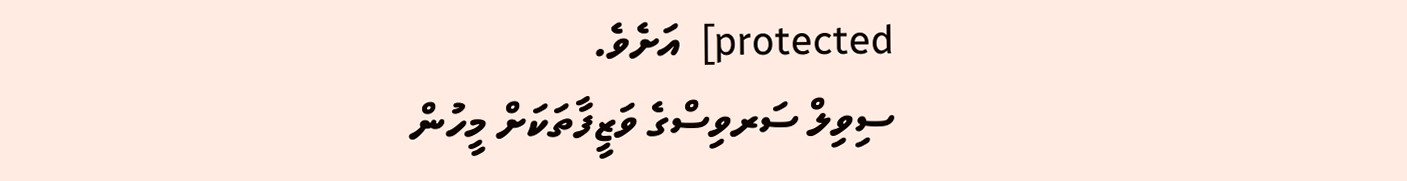protected]  އަށެވެ.
ސިވިލް ސަރވިސްގެ ވަޒީފާތަކަށް މީހުން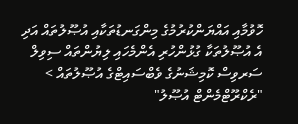ހޮވުމާއި އައްޔަންކުރުމުގެ މިންގަނޑުތަކާއި އުޞޫލުތައް އަދި އެ އުޞޫލުތަކާ ގުޅުންހުރި އެންމެހައި ލިޔުންތައް ސިވިލް ސަރވިސް ކޮމިޝަނުގެ ވެބްސައިޓްގެ އުޞޫލުތައް > "ރެކްރޫޓްމެންޓް އުޞޫލު"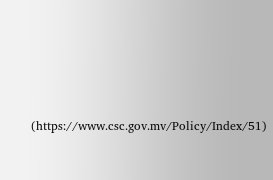(https://www.csc.gov.mv/Policy/Index/51)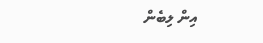އިން ލިބެން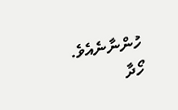ހުންނާނެއެވެ.
ހޯދާ